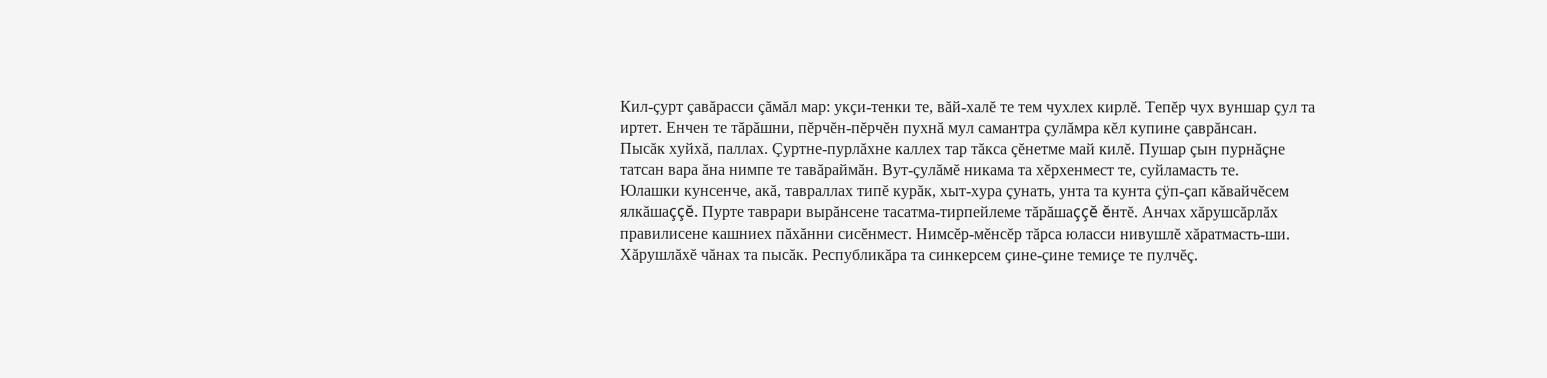Кил-çурт çавăрасси çăмăл мар: укçи-тенки те, вăй-халĕ те тем чухлех кирлĕ. Тепĕр чух вуншар çул та иртет. Енчен те тăрăшни, пĕрчĕн-пĕрчĕн пухнă мул самантра çулăмра кĕл купине çаврăнсан.
Пысăк хуйхă, паллах. Çуртне-пурлăхне каллех тар тăкса çĕнетме май килĕ. Пушар çын пурнăçне татсан вара ăна нимпе те тавăраймăн. Вут-çулăмĕ никама та хĕрхенмест те, суйламасть те.
Юлашки кунсенче, акă, тавраллах типĕ курăк, хыт-хура çунать, унта та кунта çÿп-çап кăвайчĕсем ялкăшаççĕ. Пурте таврари вырăнсене тасатма-тирпейлеме тăрăшаççĕ ĕнтĕ. Анчах хăрушсăрлăх правилисене кашниех пăхăнни сисĕнмест. Нимсĕр-мĕнсĕр тăрса юласси нивушлĕ хăратмасть-ши.
Хăрушлăхĕ чăнах та пысăк. Республикăра та синкерсем çине-çине темиçе те пулчĕç.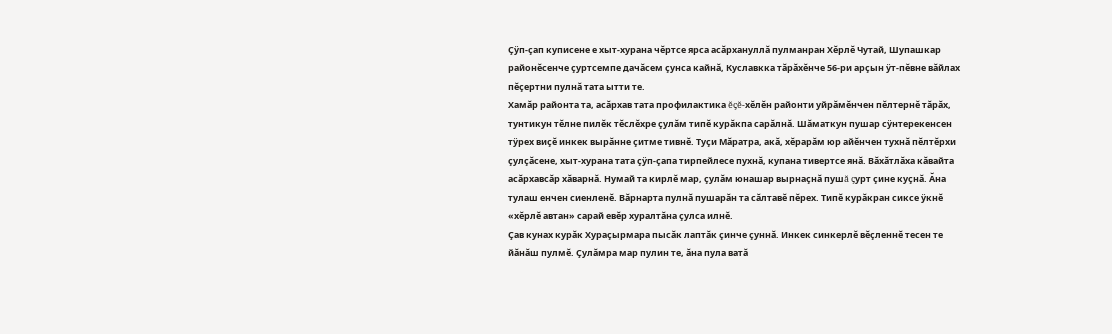Çÿп-çап куписене е хыт-хурана чĕртсе ярса асăрхануллă пулманран Хĕрлĕ Чутай, Шупашкар районĕсенче çуртсемпе дачăсем çунса кайнă, Куславкка тăрăхĕнче 56-ри арçын ÿт-пĕвне вăйлах пĕçертни пулнă тата ытти те.
Хамăр районта та, асăрхав тата профилактика ĕçĕ-хĕлĕн районти уйрăмĕнчен пĕлтернĕ тăрăх, тунтикун тĕлне пилĕк тĕслĕхре çулăм типĕ курăкпа сарăлнă. Шăматкун пушар сÿнтерекенсен тÿрех виçĕ инкек вырăнне çитме тивнĕ. Туçи Мăратра, акă, хĕрарăм юр айĕнчен тухнă пĕлтĕрхи çулçăсене, хыт-хурана тата çÿп-çапа тирпейлесе пухнă, купана тивертсе янă. Вăхăтлăха кăвайта асăрхавсăр хăварнă. Нумай та кирлĕ мар, çулăм юнашар вырнаçнă пушă çурт çине куçнă. Ăна тулаш енчен сиенленĕ. Вăрнарта пулнă пушарăн та сăлтавĕ пĕрех. Типĕ курăкран сиксе ÿкнĕ «хĕрлĕ автан» сарай евĕр хуралтăна çулса илнĕ.
Çав кунах курăк Хураçырмара пысăк лаптăк çинче çуннă. Инкек синкерлĕ вĕçленнĕ тесен те йăнăш пулмĕ. Çулăмра мар пулин те, ăна пула ватă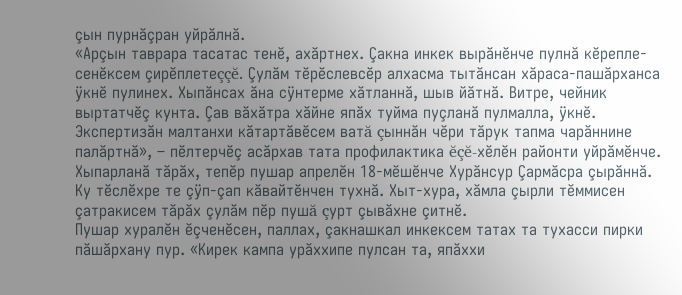çын пурнăçран уйрăлнă.
«Арçын таврара тасатас тенĕ, ахăртнех. Çакна инкек вырăнĕнче пулнă кĕрепле-сенĕксем çирĕплетеççĕ. Çулăм тĕрĕслевсĕр алхасма тытăнсан хăраса-пашăрханса ÿкнĕ пулинех. Хыпăнсах ăна сÿнтерме хăтланнă, шыв йăтнă. Витре, чейник выртатчĕç кунта. Çав вăхăтра хăйне япăх туйма пуçланă пулмалла, ÿкнĕ. Экспертизăн малтанхи кăтартăвĕсем ватă çыннăн чĕри тăрук тапма чарăннине палăртнă», – пĕлтерчĕç асăрхав тата профилактика ĕçĕ-хĕлĕн районти уйрăмĕнче.
Хыпарланă тăрăх, тепĕр пушар апрелĕн 18-мĕшĕнче Хурăнсур Çармăсра çырăннă. Ку тĕслĕхре те çÿп-çап кăвайтĕнчен тухнă. Хыт-хура, хăмла çырли тĕммисен çатракисем тăрăх çулăм пĕр пушă çурт çывăхне çитнĕ.
Пушар хуралĕн ĕçченĕсен, паллах, çакнашкал инкексем татах та тухасси пирки пăшăрхану пур. «Кирек кампа урăххипе пулсан та, япăххи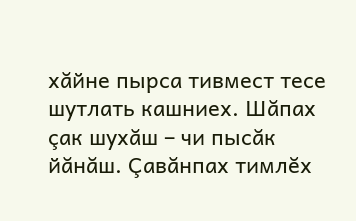хăйне пырса тивмест тесе шутлать кашниех. Шăпах çак шухăш – чи пысăк йăнăш. Çавăнпах тимлĕх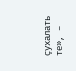çухалать те», –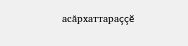асăрхаттараççĕ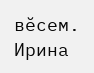вĕсем.
Ирина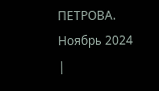ПЕТРОВА.
Ноябрь 2024 |